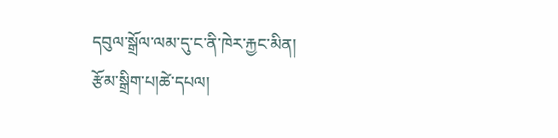དབུལ་སྒྲོལ་ལམ་དུ་ང་ནི་ཁེར་རྐྱང་མིན།
རྩོམ་སྒྲིག་པ།ཚེ་དཔལ།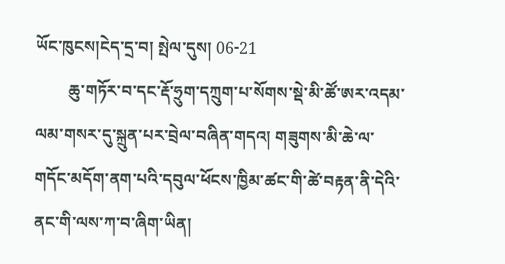ཡོང་ཁུངས།ངེད་དྲ་བ། སྤེལ་དུས། 06-21
        ཆུ་གཏོར་བ་དང་རྡོ་ཧྲུག་དཀྲུག་པ་སོགས་སྡེ་མི་ཚོ་ཨར་འདམ་ལམ་གསར་དུ་སྐྲུན་པར་བྲེལ་བཞིན་གདའ། གཟུགས་མི་ཆེ་ལ་གདོང་མདོག་ནག་པའི་དབུལ་ཕོངས་ཁྱིམ་ཚང་གི་ཚེ་བརྟན་ནི་དེའི་ནང་གི་ལས་ཀ་བ་ཞིག་ཡིན།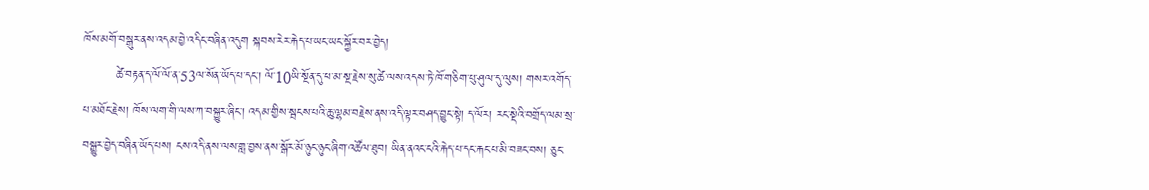ཁོས་མགོ་བསྒུར་ནས་འདམ་བྱེ་འདིང་བཞིན་འདུག སྐབས་རེར་རྐེད་པ་ཡང་ཡང་སྐྱོར་བར་བྱེད།
        ཚེ་བརྟན་ད་ལོ་ལོ་ན་53ལ་སོན་ཡོད་པ་དང་། ལོ་10ཡི་སྔོན་དུ་ཕ་མ་སྔ་རྗེས་སུ་ཚེ་ལས་འདས་ཏེ་ཁོ་གཅིག་པུ་ཤུལ་དུ་ལུས། གསར་འགོད་པ་མཐོང་རྗེས། ཁོས་ལག་གི་ལས་ཀ་བསྐྱུར་ཞིང་། འདམ་གྱིས་སྦངས་པའི་ཆུ་ལྷམ་བརྗེས་ནས་འདི་ལྟར་བཤད་བྱུང་སྟེ། ད་ལོར། རང་སྡེའི་བགྲོད་ལམ་སྲ་བསྒྱུར་བྱེད་བཞིན་ཡོད་པས། ངས་འདི་ནས་ལས་གླ་བྱས་ནས་སྒོར་མོ་ཉུང་ཉུང་ཞིག་འཚོལ་ཐུབ། ཡིན་ནའང་ངའི་རྐེད་པ་དང་རྐང་པ་མི་བཟང་བས། ཅུང་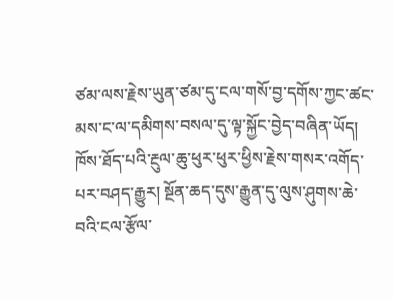ཙམ་ལས་རྗེས་ཡུན་ཙམ་དུ་ངལ་གསོ་བྱ་དགོས་ཀྱང་ཚང་མས་ང་ལ་དམིགས་བསལ་དུ་ལྟ་སྐྱོང་བྱེད་བཞིན་ཡོད། ཁོས་ཐོད་པའི་རྔུལ་ཆུ་ཕུར་ཕུར་ཕྱིས་རྗེས་གསར་འགོད་པར་བཤད་རྒྱུར། སྔོན་ཆད་དུས་རྒྱུན་དུ་ལུས་ཤུགས་ཆེ་བའི་ངལ་རྩོལ་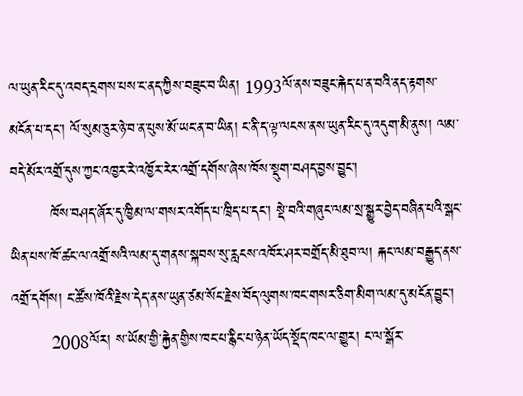ལ་ཡུན་རིང་དུ་འབད་དྲགས་པས་ང་ནད་ཀྱིས་བཟུང་བ་ཡིན། 1993ལོ་ནས་བཟུང་རྐེད་པ་ན་བའི་ནད་རྟགས་མངོན་པ་དང་། ལོ་སུམ་ཅུར་ཉེ་བ་ན་པུས་མོ་ཡང་ན་བ་ཡིན། ང་ནི་ད་ལྟ་ལངས་ནས་ཡུན་རིང་དུ་འདུག་མི་ནུས། ལམ་བདེ་མོར་འགྲོ་དུས་ཀྱང་འཁྱར་རེ་འཁྱོར་རེར་འགྲོ་དགོས་ཞེས་ཁོས་སྡུག་བཤད་བྱས་བྱུང་།
        ཁོས་བཤད་ཞོར་དུ་ཁྱིམ་ལ་གསར་འགོད་པ་ཁྲིད་པ་དང་། སྡེ་བའི་གཞུང་ལམ་སྲ་སྒྱུར་བྱེད་བཞིན་པའི་སྒང་ཡིན་པས་ཁོ་ཚང་ལ་འགྲོ་སའི་ལམ་དུ་གནས་སྐབས་སུ་རླངས་འཁོར་ཤར་བགྲོད་མི་ཐུབ་ལ། རྐང་ལམ་བརྒྱུད་ནས་འགྲོ་དགོས། ང་ཚོས་ཁོའི་རྗེས་དེད་ནས་ཡུན་ཙམ་སོང་རྗེས་བོད་ལུགས་ཁང་གསར་ཅིག་མིག་ལམ་དུ་མངོན་བྱུང་།
        2008ལོར། ས་ཡོམ་གྱི་རྐྱེན་གྱིས་ཁང་པ་རྙིང་པ་ཉེན་ཡོད་སྡོད་ཁང་ལ་གྱུར། ང་ལ་སྒོར་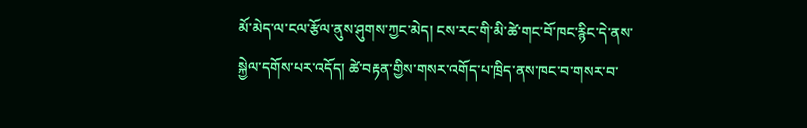མོ་མེད་ལ་ངལ་རྩོལ་ནུས་ཤུགས་ཀྱང་མེད། ངས་རང་གི་མི་ཚེ་གང་བོ་ཁང་རྙིང་དེ་ནས་སྐྱེལ་དགོས་པར་འདོད། ཚེ་བརྟན་གྱིས་གསར་འགོད་པ་ཁྲིད་ནས་ཁང་བ་གསར་བ་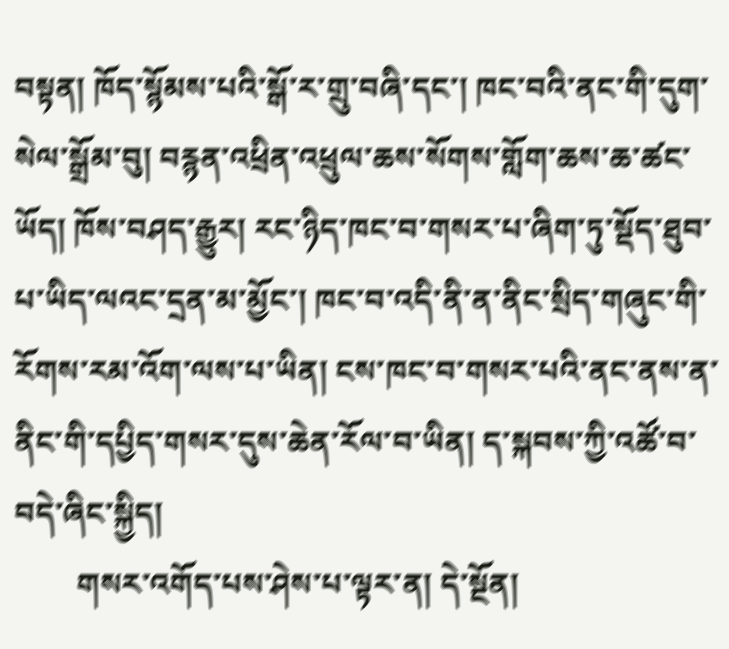བསྟན། ཁོད་སྙོམས་པའི་སྒོ་ར་གྲུ་བཞི་དང་། ཁང་བའི་ནང་གི་དུག་སེལ་སྒྲོམ་བུ། བརྙན་འཕྲིན་འཕྲུལ་ཆས་སོགས་གློག་ཆས་ཆ་ཚང་ཡོད། ཁོས་བཤད་རྒྱུར། རང་ཉིད་ཁང་བ་གསར་པ་ཞིག་ཏུ་སྡོད་ཐུབ་པ་ཡིད་ལའང་དྲན་མ་མྱོང་། ཁང་བ་འདི་ནི་ན་ནིང་སྲིད་གཞུང་གི་རོགས་རམ་འོག་ལས་པ་ཡིན། ངས་ཁང་བ་གསར་པའི་ནང་ནས་ན་ནིང་གི་དཔྱིད་གསར་དུས་ཆེན་རོལ་བ་ཡིན། ད་སྐབས་ཀྱི་འཚོ་བ་བདེ་ཞིང་སྐྱིད།
        གསར་འགོད་པས་ཤེས་པ་ལྟར་ན། དེ་སྔོན།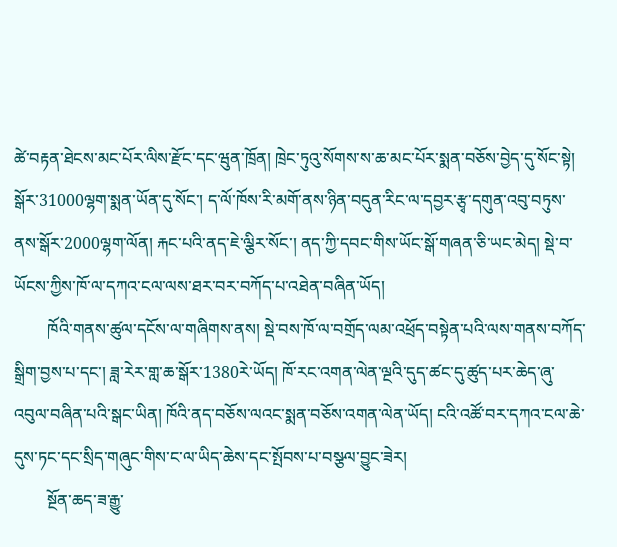ཚེ་བརྟན་ཐེངས་མང་པོར་ལིས་རྫོང་དང་ཝུན་ཁྲོན། ཁྲེང་ཏུའུ་སོགས་ས་ཆ་མང་པོར་སྨན་བཅོས་བྱེད་དུ་སོང་སྟེ། སྒོར་31000ལྷག་སྨན་ཡོན་དུ་སོང་། ད་ལོ་ཁོས་རི་མགོ་ནས་ཉིན་བདུན་རིང་ལ་དབྱར་རྩྭ་དགུན་འབུ་བཏུས་ནས་སྒོར་2000ལྷག་ལོན། རྐང་པའི་ནད་ཇེ་ལྕིར་སོང་། ནད་ཀྱི་དབང་གིས་ཡོང་སྒོ་གཞན་ཅི་ཡང་མེད། སྡེ་བ་ཡོངས་ཀྱིས་ཁོ་ལ་དཀའ་ངལ་ལས་ཐར་བར་བཀོད་པ་འཐེན་བཞིན་ཡོད།
        ཁོའི་གནས་ཚུལ་དངོས་ལ་གཞིགས་ནས། སྡེ་བས་ཁོ་ལ་བགྲོད་ལམ་འཕྲོད་བསྟེན་པའི་ལས་གནས་བཀོད་སྒྲིག་བྱས་པ་དང་། ཟླ་རེར་གླ་ཆ་སྒོར་1380རེ་ཡོད། ཁོ་རང་འགན་ལེན་ལྔའི་དུད་ཚང་དུ་ཚུད་པར་ཆེད་ཞུ་འབུལ་བཞིན་པའི་སྒང་ཡིན། ཁོའི་ནད་བཅོས་ལའང་སྨན་བཅོས་འགན་ལེན་ཡོད། ངའི་འཚོ་བར་དཀའ་ངལ་ཆེ་དུས་ཏང་དང་སྲིད་གཞུང་གིས་ང་ལ་ཡིད་ཆེས་དང་སྤོབས་པ་བསྩལ་བྱུང་ཟེར།
        སྔོན་ཆད་ཟ་རྒྱུ་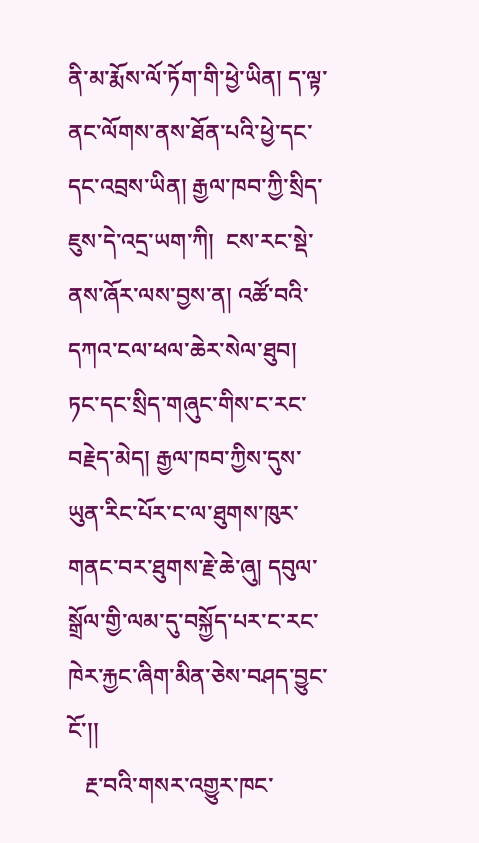ནི་མ་རྨོས་ལོ་ཏོག་གི་ཕྱེ་ཡིན། ད་ལྟ་ནང་ལོགས་ནས་ཐོན་པའི་ཕྱེ་དང་དང་འབྲས་ཡིན། རྒྱལ་ཁབ་ཀྱི་སྲིད་ཇུས་དེ་འདྲ་ཡག་ཀི།  ངས་རང་སྡེ་ནས་ཞོར་ལས་བྱས་ན། འཚོ་བའི་དཀའ་ངལ་ཕལ་ཆེར་སེལ་ཐུབ། ཏང་དང་སྲིད་གཞུང་གིས་ང་རང་བརྗེད་མེད། རྒྱལ་ཁབ་ཀྱིས་དུས་ཡུན་རིང་པོར་ང་ལ་ཐུགས་ཁུར་གནང་བར་ཐུགས་རྗེ་ཆེ་ཞུ། དབུལ་སྒྲོལ་གྱི་ལམ་དུ་བསྐྱོད་པར་ང་རང་ཁེར་རྐྱང་ཞིག་མིན་ཅེས་བཤད་བྱུང་ངོ་།།
   རྔ་བའི་གསར་འགྱུར་ཁང་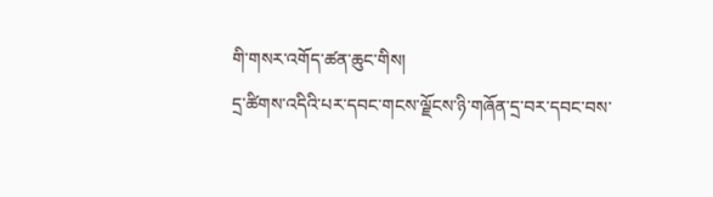གི་གསར་འགོད་ཚན་ཆུང་གིས།
དྲ་ཚིགས་འདིའི་པར་དབང་གངས་ལྗོངས་ཉི་གཞོན་དྲ་བར་དབང་བས་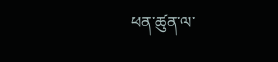ཕན་ཚུན་ལ་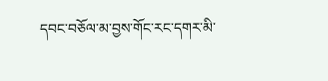དབང་བཅོལ་མ་བྱས་གོང་རང་དགར་མི་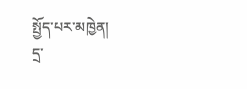སྤྱོད་པར་མཁྱེན།
དྲ་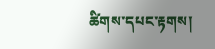ཚིགས་དཔང་རྟགས།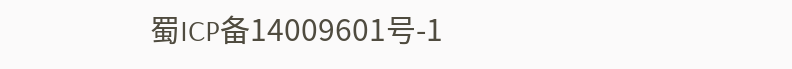蜀ICP备14009601号-1